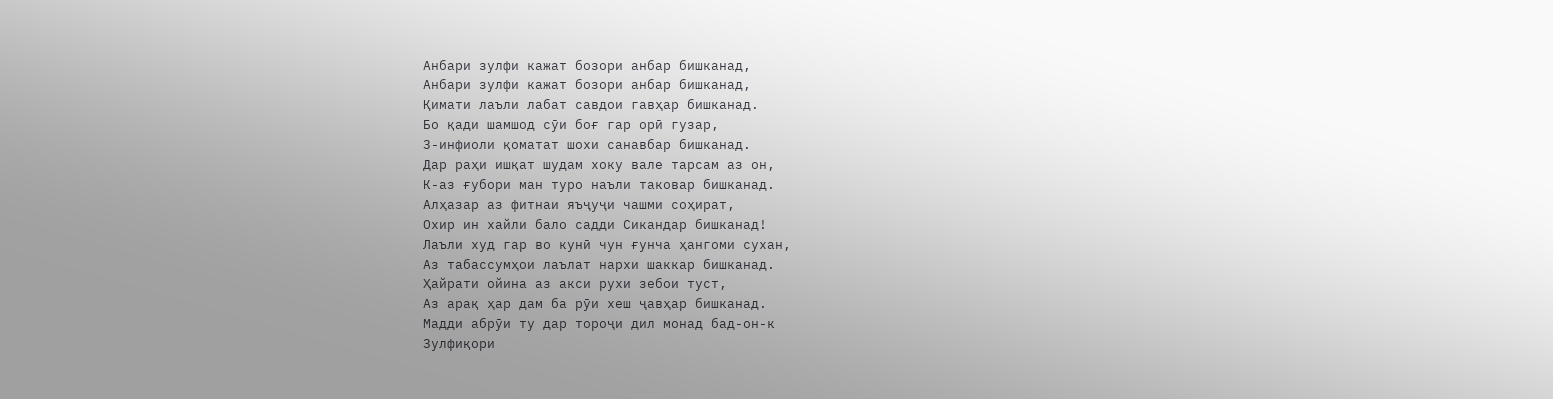Анбари зулфи кажат бозори анбар бишканад,
Анбари зулфи кажат бозори анбар бишканад,
Қимати лаъли лабат савдои гавҳар бишканад.
Бо қади шамшод сӯи боғ гар орӣ гузар,
З-инфиоли қоматат шохи санавбар бишканад.
Дар раҳи ишқат шудам хоку вале тарсам аз он,
К-аз ғубори ман туро наъли таковар бишканад.
Алҳазар аз фитнаи яъҷуҷи чашми соҳират,
Охир ин хайли бало садди Сикандар бишканад!
Лаъли худ гар во кунӣ чун ғунча ҳангоми сухан,
Аз табассумҳои лаълат нархи шаккар бишканад.
Ҳайрати ойина аз акси рухи зебои туст,
Аз арақ ҳар дам ба рӯи хеш ҷавҳар бишканад.
Мадди абрӯи ту дар тороҷи дил монад бад-он-к
Зулфиқори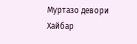Муртазо девори Хайбар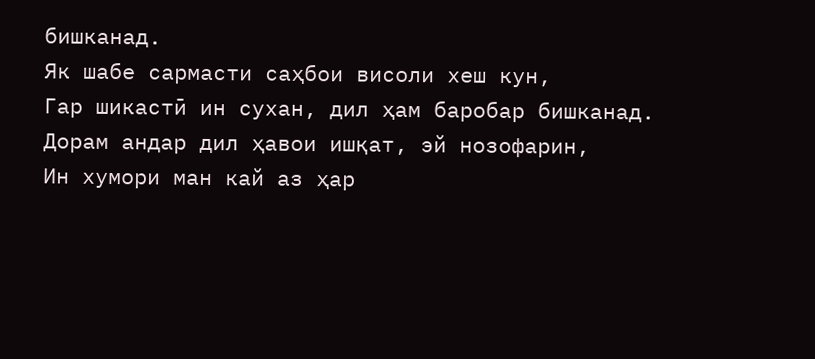бишканад.
Як шабе сармасти саҳбои висоли хеш кун,
Гар шикастӣ ин сухан, дил ҳам баробар бишканад.
Дорам андар дил ҳавои ишқат, эй нозофарин,
Ин хумори ман кай аз ҳар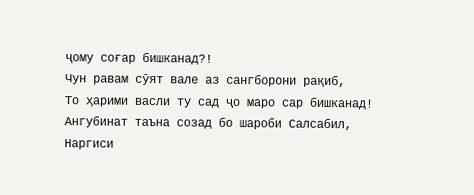ҷому соғар бишканад?!
Чун равам сӯят вале аз сангборони рақиб,
То ҳарими васли ту сад ҷо маро сар бишканад!
Ангубинат таъна созад бо шароби Салсабил,
Наргиси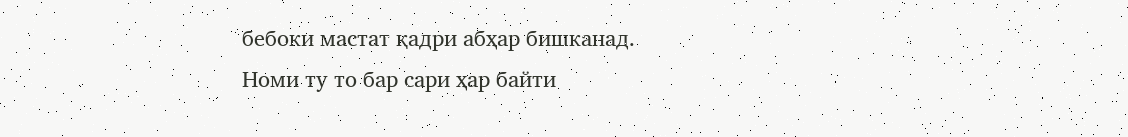бебоки мастат қадри абҳар бишканад.
Номи ту то бар сари ҳар байти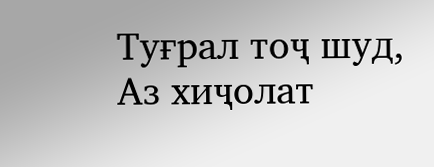Туғрал тоҷ шуд,
Аз хиҷолат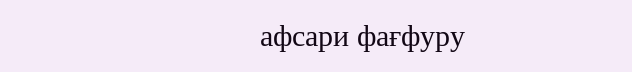афсари фағфуру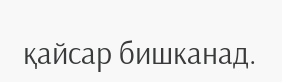қайсар бишканад.